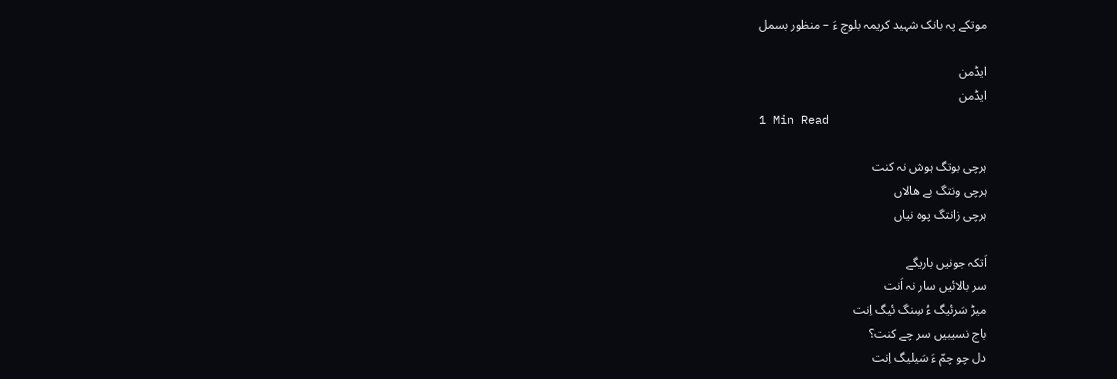موتکے پہ بانک شہید کریمہ بلوچ ءَ – منظور بسمل

ایڈمن
ایڈمن
1 Min Read

ہرچی بوتگ ہوش نہ کنت
ہرچی ونتگ بے ھالاں
ہرچی زانتگ پوہ نیاں

اَتکہ جونیں باریگے
سر بالائیں سار نہ اَنت
میڑ سَرئیگ ءُ سِنگ ئیگ اِنت
باج نسیبیں سر چے کنت؟
دل چو چمّ ءَ سَیلیگ اِنت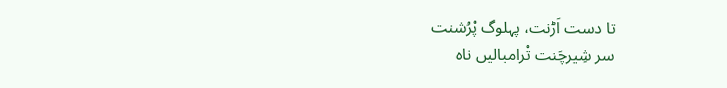تا دست اَڑنت، پہلوگ پْرُشنت
سر شِیرچَنت تْرامبالیں ناہ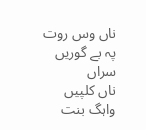ناں وس روت پہ بے گوریں سراں
ناں کلپیں واہگ بنت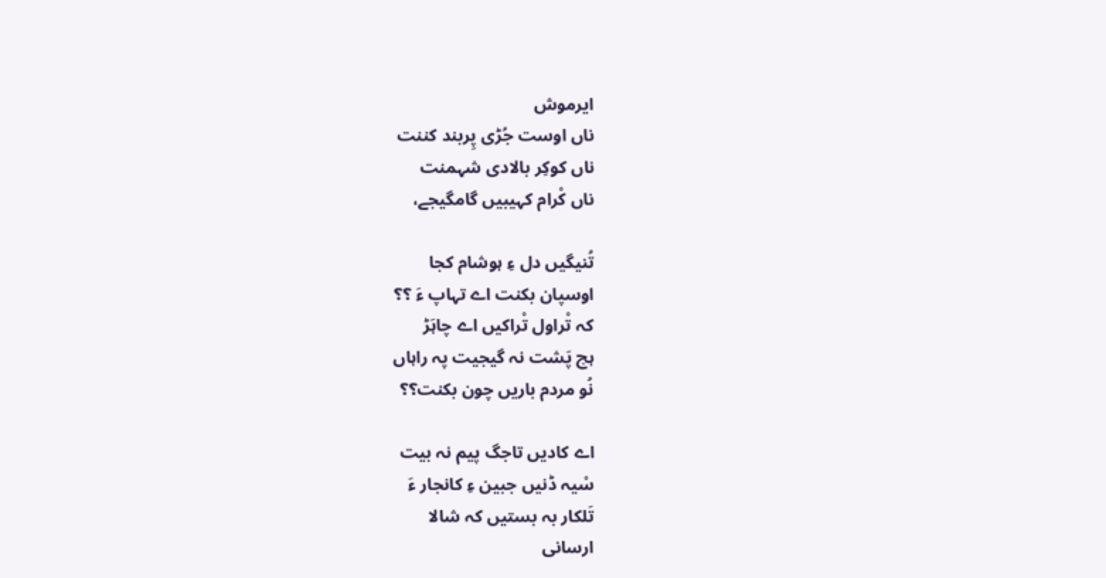ایرموش
ناں اوست جُڑی پِربند کننت
ناں کوکِر بالادی شہمنت
ناں کْرام کہیبیں گامگیجے،

تُنیگیں دل ءِ ہوشام کجا
اوسپان بکنت اے تہاپ ءَ ؟؟
کہ تْراول تْراکیں اے چاہَڑ
ہچ پَشت نہ گیجیت پہ راہاں
نُو مردم باریں چون بکنت؟؟

اے کادیں تاجگ پیم نہ بیت
سْیہ ڈنیں جبین ءِ کانجار ءَ
تَلکار بہ بستیں کہ شالا
ارسانی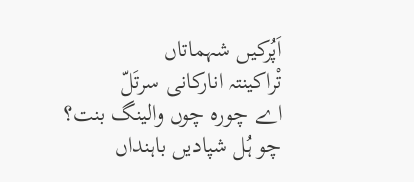اَپُرکیں شہماتاں
تْراکینتہ انارکانی سرتَلّ
اے چورہ چوں والینگ بنت؟
چو ہُل شپادیں باہنداں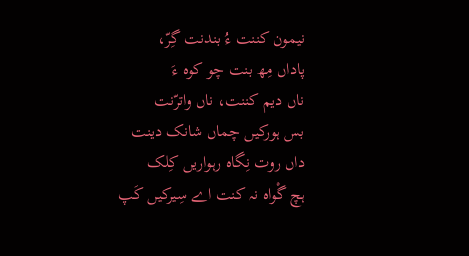نیمون کننت ءُ بندنت گِرّ،
پاداں مِھ بنت چو کوہ ءَ
ناں دیم کننت، ناں واترّنت
بس ہورکیں چماں شانک دینت
داں روت نِگاہ رہواریں کِلک
ہچ گْواہ نہ کنت اے سِیرکیں کَپ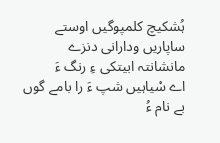ہُشکیچ کلمپوگیں اوستے
ساپاریں ودارانی دنزے
مانشانتہ ابیتکی ءِ رنگ ءَ
اے سْیاہیں شپ ءَ را بامے گوں
بے نام ءُ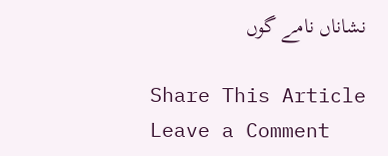نشاناں نامے گوں

Share This Article
Leave a Comment